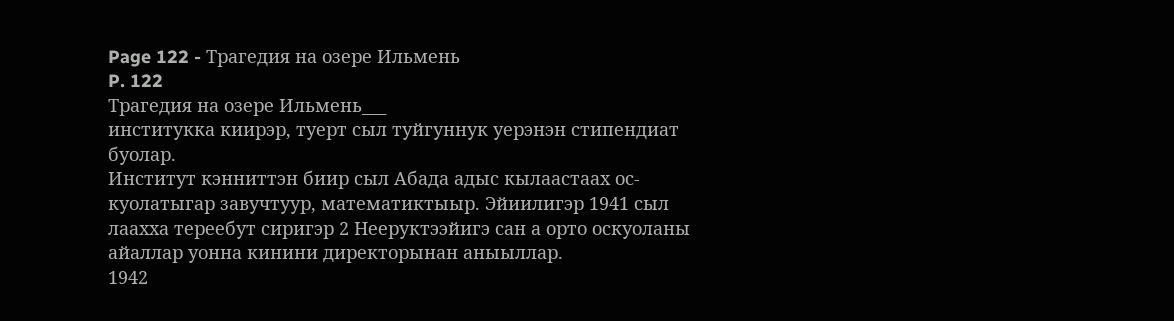Page 122 - Трагедия на озере Ильмень
P. 122
Трагедия на озере Ильмень___
институкка киирэр, туерт сыл туйгуннук уерэнэн стипендиат
буолар.
Институт кэнниттэн биир сыл Абада адыс кылаастаах ос-
куолатыгар завучтуур, математиктыыр. Эйиилигэр 1941 сыл
лаахха тереебут сиригэр 2 Нееруктээйигэ сан а орто оскуоланы
айаллар уонна кинини директорынан аныыллар.
1942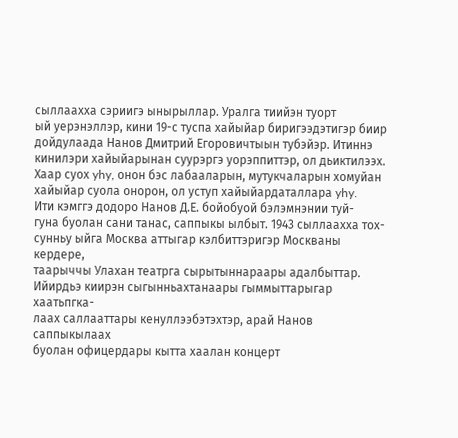сыллаахха сэриигэ ынырыллар. Уралга тиийэн туорт
ый уерэнэллэр, кини 19-с туспа хайыйар биригээдэтигэр биир
дойдулаада Нанов Дмитрий Егоровичтыын тубэйэр. Итиннэ
кинилэри хайыйарынан суурэргэ уорэппиттэр, ол дьиктилээх.
Хаар суох yhy, онон бэс лабааларын, мутукчаларын хомуйан
хайыйар суола онорон, ол уступ хайыйардаталлара yhy.
Ити кэмггэ додоро Нанов Д.Е. бойобуой бэлэмнэнии туй-
гуна буолан сани танас, саппыкы ылбыт. 1943 сыллаахха тох-
сунньу ыйга Москва аттыгар кэлбиттэригэр Москваны кердере,
таарыччы Улахан театрга сырытыннараары адалбыттар.
Ийирдьэ киирэн сыгынньахтанаары гыммыттарыгар хаатьпгка-
лаах саллааттары кенуллээбэтэхтэр, арай Нанов саппыкылаах
буолан офицердары кытта хаалан концерт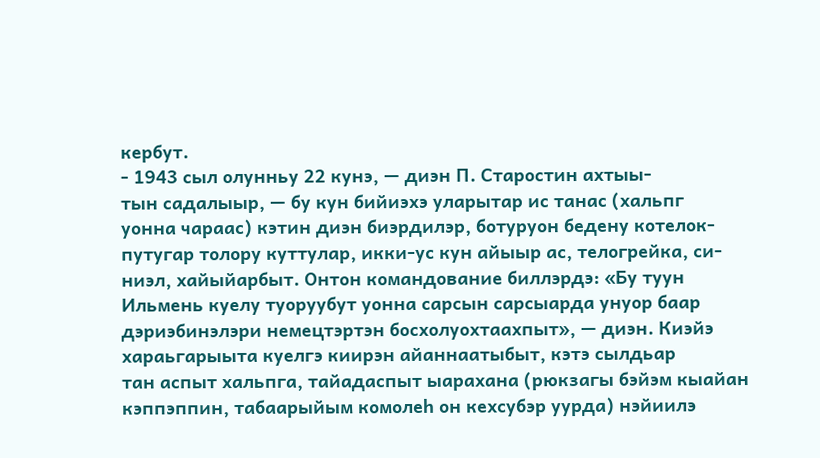кербут.
- 1943 сыл олунньу 22 кунэ, — диэн П. Старостин ахтыы-
тын садалыыр, — бу кун бийиэхэ уларытар ис танас (хальпг
уонна чараас) кэтин диэн биэрдилэр, ботуруон бедену котелок-
путугар толору куттулар, икки-ус кун айыыр ас, телогрейка, си-
ниэл, хайыйарбыт. Онтон командование биллэрдэ: «Бу туун
Ильмень куелу туоруубут уонна сарсын сарсыарда унуор баар
дэриэбинэлэри немецтэртэн босхолуохтаахпыт», — диэн. Киэйэ
хараьгарыыта куелгэ киирэн айаннаатыбыт, кэтэ сылдьар
тан аспыт хальпга, тайадаспыт ыарахана (рюкзагы бэйэм кыайан
кэппэппин, табаарыйым комолeh он кехсубэр уурда) нэйиилэ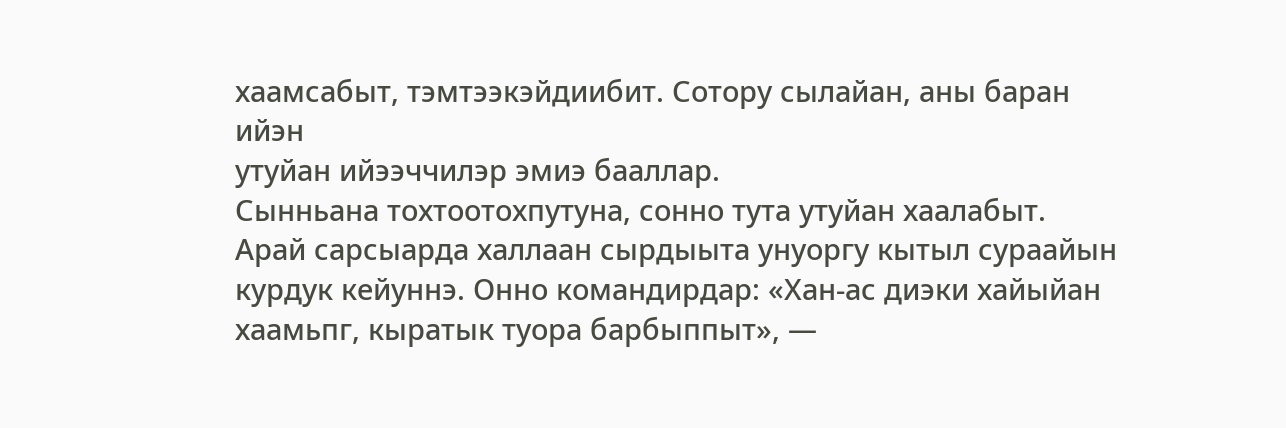хаамсабыт, тэмтээкэйдиибит. Сотору сылайан, аны баран ийэн
утуйан ийээччилэр эмиэ бааллар.
Сынньана тохтоотохпутуна, сонно тута утуйан хаалабыт.
Арай сарсыарда халлаан сырдыыта унуоргу кытыл сураайын
курдук кейуннэ. Онно командирдар: «Хан-ас диэки хайыйан
хаамьпг, кыратык туора барбыппыт», —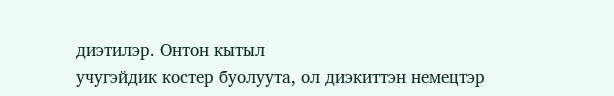диэтилэр. Онтон кытыл
учугэйдик костер буолуута, ол диэкиттэн немецтэр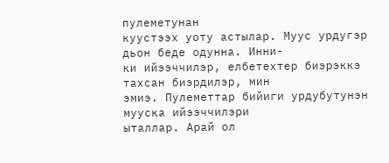пулеметунан
куустээх уоту астылар. Муус урдугэр дьон беде одунна. Инни-
ки ийээччилэр, елбетехтер биэрэккэ тахсан биэрдилэр, мин
эмиэ. Пулеметтар бийиги урдубутунэн мууска ийээччилэри
ыталлар. Арай ол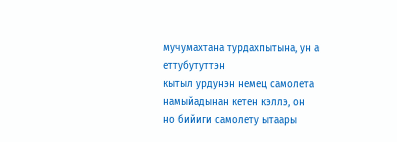мучумахтана турдахпытына, ун а еттубутуттэн
кытыл урдунэн немец самолета намыйадынан кетен кэллэ, он
но бийиги самолету ытаары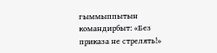гыммыппытын командирбыт: «Без
приказа не стрелять!»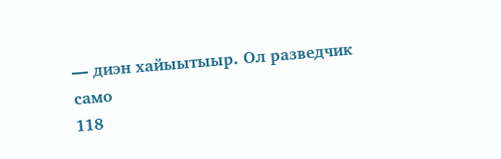— диэн хайыытыыр. Ол разведчик само
118